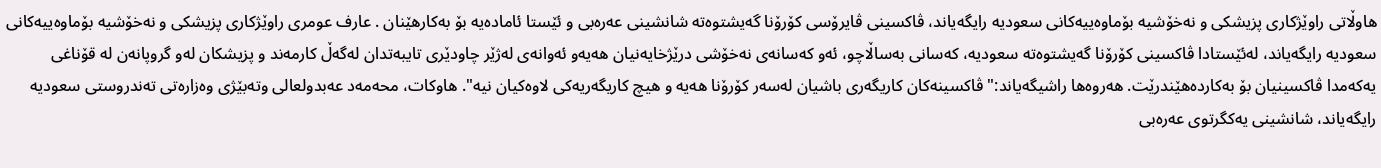هاوڵاتى راوێژکارى پزیشکى و نه‌خۆشیه‌ بۆماوه‌ییه‌کانى سعودیه‌ رایگه‌یاند، ڤاکسینى ڤایرۆسى کۆرۆنا گه‌یشتوه‌ته‌ شانشینى عه‌ره‌بى و ئێستا ئاماده‌یه‌ بۆ به‌کارهێنان . عارف عومرى راوێژکارى پزیشکى و نه‌خۆشیه‌ بۆماوه‌ییه‌کانى سعودیه‌ رایگه‌یاند، له‌ئێستادا ڤاکسینى کۆرۆنا گه‌یشتوه‌ته‌ سعودیه‌، که‌سانى به‌ساڵاچو، ئه‌و که‌سانه‌ى نه‌خۆشى درێژخایه‌نیان هه‌یه‌و ئه‌وانه‌ى له‌ژێر چاودێرى تایبه‌تدان له‌گه‌ڵ کارمه‌ند و پزیشکان له‌و گروپانه‌ن له‌ قۆناغى یه‌که‌مدا ڤاکسینیان بۆ به‌کارده‌هێندرێت. هه‌روه‌ها راشیگه‌یاند:" ڤاکسینه‌کان کاریگه‌رى باشیان له‌سه‌ر کۆرۆنا هه‌یه‌ و هیچ کاریگه‌ریه‌کى لاوه‌کیان نیه‌". هاوکات، محه‌مه‌د عه‌بدولعالى وته‌بێژى وه‌زاره‌تى ته‌ندروستى سعودیه‌ رایگه‌یاند، شانشینى یه‌کگرتوى عه‌ره‌بى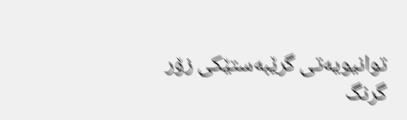توانیویه‌تى گرێبه‌ستێکى زۆر گرنگ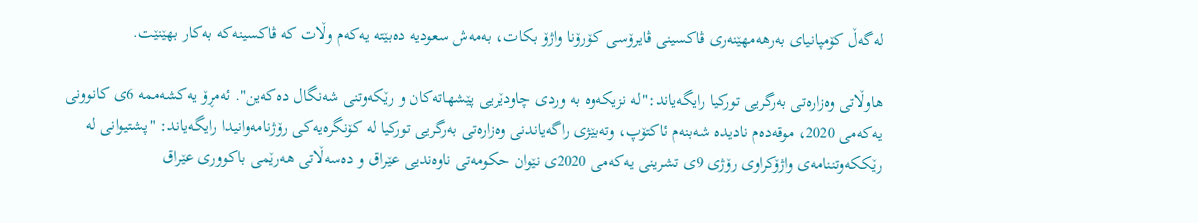له‌گه‌ڵ کۆمپانیاى به‌رهه‌مهێنه‌رى ڤاکسینى ڤایرۆسى کۆرۆنا واژۆ بکات، به‌مه‌ش سعودیه‌ ده‌بێته‌ یه‌که‌م وڵات که‌ ڤاکسینه‌که‌ به‌کار بهێنێت.

هاوڵاتى وه‌زاره‌تى به‌رگریى تورکیا رایگه‌یاند:"له‌ نزیکه‌وه‌ به‌ وردى چاودێریى پێشهاته‌کان و رێکه‌وتنى شه‌نگال ده‌که‌ین". ئه‌مڕۆ یه‌کشه‌ممه‌ 6ى کانوونى یه‌که‌مى 2020، موقه‌ده‌م نادیده‌ شه‌بنه‌م ئاکتۆپ، وته‌بێژى راگه‌یاندنى وه‌زاره‌تى به‌رگریى تورکیا له‌ کۆنگره‌یه‌کى رۆژنامه‌وانیدا رایگه‌یاند: "پشتیوانى له‌ رێککه‌وتننامه‌ى واژۆکراوى رۆژى 9ى تشرینى یه‌که‌مى 2020ى نێوان حکومه‌تى ناوه‌ندیى عێراق و ده‌سه‌ڵاتى هه‌رێمى باکوورى عێراق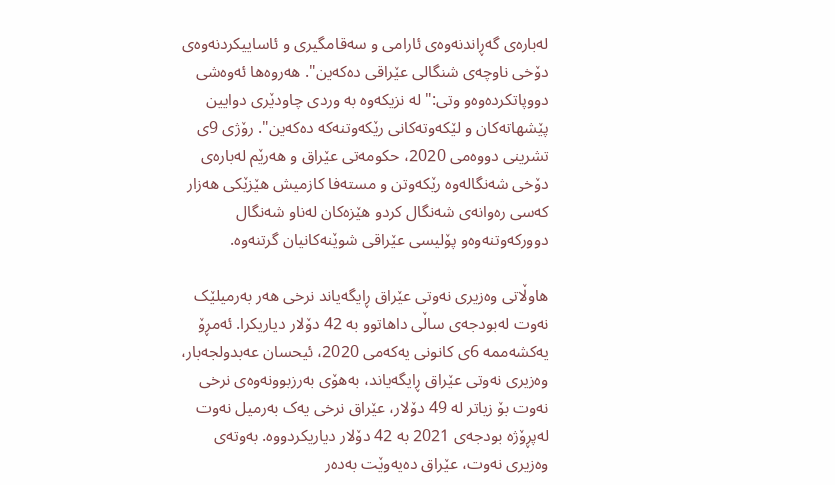له‌باره‌ى گه‌ڕاندنه‌وه‌ى ئارامى و سه‌قامگیرى و ئاساییکردنه‌وه‌ى دۆخى ناوچه‌ى شنگالى عێراقى ده‌که‌ین". هه‌روه‌ها ئه‌وه‌شى دووپاتکرده‌وه‌و وتى:"له‌ نزیکه‌وه‌ به‌ وردى چاودێرى دوایین پێشهاته‌کان و لێکه‌وته‌کانى رێکه‌وتنه‌که‌ ده‌که‌ین". رۆژى 9ى تشرینى دووه‌مى 2020، حکومه‌تى عێراق و هه‌رێم له‌باره‌ى دۆخى شه‌نگاله‌وه‌ رێکه‌وتن و مسته‌فا کازمیش هێزێکى هه‌زار که‌سى ره‌وانه‌ى شه‌نگال کردو هێزه‌کان له‌ناو شه‌نگال دوورکه‌وتنه‌وه‌و پۆلیسى عێراقى شوێنه‌کانیان گرتنه‌وه‌.

هاوڵاتى وه‌زیرى نه‌وتى عێراق ڕایگه‌یاند نرخى هه‌ر به‌رمیلێک نه‌وت له‌بودجه‌ى ساڵى داهاتوو به‌ 42 دۆلار دیاریکرا. ئه‌مڕۆ یه‌کشه‌ممه‌ 6ى کانونى یه‌که‌مى 2020، ئیحسان عه‌بدولجه‌بار، وه‌زیرى نه‌وتى عێراق ڕایگه‌یاند، به‌هۆى به‌رزبوونه‌وه‌ى نرخى نه‌وت بۆ زیاتر له‌ 49 دۆلار، عێراق نرخى یه‌ک به‌رمیل نه‌وت له‌پڕۆژه‌ بودجه‌ى 2021 به‌ 42 دۆلار دیاریکردووه‌. به‌وته‌ى وه‌زیرى نه‌وت، عێراق ده‌یه‌وێت به‌ده‌ر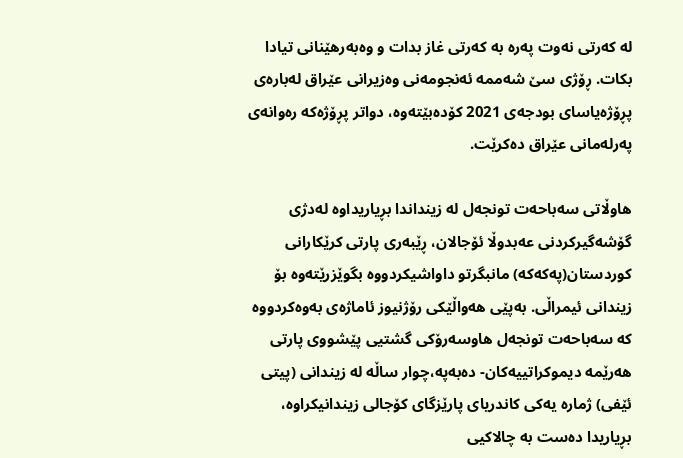له‌ که‌رتى نه‌وت په‌ره‌ به‌ که‌رتى غاز بدات و وه‌به‌رهێنانى تیادا بکات. ڕۆژى سێ شه‌ممه‌ ئه‌نجومه‌نى وه‌زیرانى عێراق له‌باره‌ى پڕۆژه‌یاساى بودجه‌ى 2021 کۆده‌بێته‌وه‌، دواتر پڕۆژه‌که‌ ره‌وانه‌ى په‌رله‌مانى عێراق ده‌کرێت.

هاوڵاتى ‌سه‌باحه‌ت تونجه‌ل له‌ زینداندا بڕیاریداوه‌ له‌دژى گۆشه‌گیرکردنى عه‌بدوڵا ئۆجالان، ڕێبه‌رى پارتى کرێکارانى کوردستان(په‌که‌که‌) مانبگرتو داواشیکردووه‌ بگوێزرێته‌وه‌ بۆ زیندانى ئیمراڵی. به‌پێى هه‌واڵێکى رۆژنیوز ئاماژه‌ى به‌وه‌کردووه‌ که‌ سه‌باحه‌ت تونجه‌ل هاوسه‌رۆکى گشتیى پێشووى پارتى هه‌رێمه‌ دیموکراتییه‌کان- ده‌به‌په‌،چوار ساڵه‌ له‌ زیندانى (پیتى ئێفى) ژماره‌ یه‌کى کاندریاى پارێزگاى کۆجالى زیندانیکراوه‌، بڕیاریدا ده‌ست به‌ چالاکیى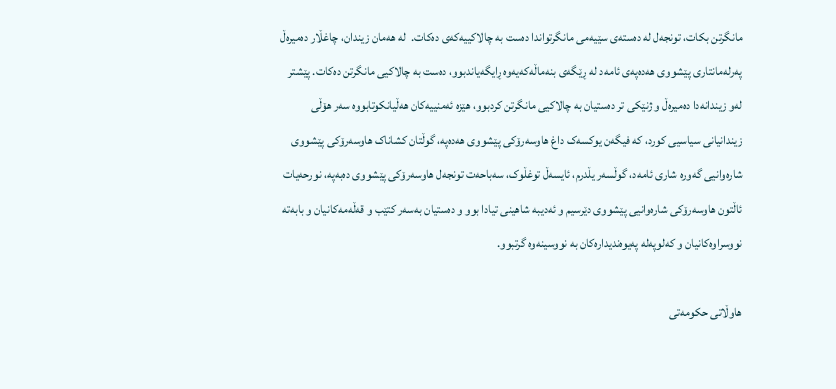مانگرتن بکات، تونجه‌ل له‌ ده‌سته‌ى سێیه‌مى مانگرتواندا ده‌ست به‌ چالاکییه‌که‌ى ده‌کات.  له‌ هه‌مان زیندان، چاغڵار ده‌میره‌ڵ په‌رله‌مانتارى پێشووى هه‌ده‌په‌ى ئامه‌د له‌ ڕێگه‌ى بنه‌ماڵه‌که‌یه‌وه‌ ڕایگه‌یاندبوو، ده‌ست به‌ چالاکیى مانگرتن ده‌کات. پێشتر له‌و زیندانه‌دا ده‌میره‌ڵ و ژنێکى تر ده‌ستیان به‌ چالاکیى مانگرتن کردبوو، هێزه‌ ئه‌منییه‌کان هه‌ڵیانکوتابووه‌ سه‌ر هۆڵى زیندانیانى سیاسیى کورد، که‌ فیگه‌ن یوکسه‌ک داغ هاوسه‌رۆکى پێشووى هه‌ده‌په‌، گوڵتان کشاناک هاوسه‌رۆکى پێشووى شاره‌وانیى گه‌وره‌ شارى ئامه‌د، گوڵسه‌ر یڵدرم، ئایسه‌ڵ توغڵوک، سه‌باحه‌ت تونجه‌ل هاوسه‌رۆکى پێشووى ده‌به‌په‌، نورحه‌یات ئاڵتون هاوسه‌رۆکى شاره‌وانیى پێشووى دێرسیم و ئه‌دیبه‌ شاهینى تیادا بوو و ده‌ستیان به‌سه‌ر کتێب و قه‌ڵه‌مه‌کانیان و بابه‌ته‌ نووسراوه‌کانیان و که‌لوپه‌له‌ په‌یوه‌ندیداره‌کان به‌ نووسینه‌وه‌ گرتبوو.

هاوڵاتى حکومه‌تى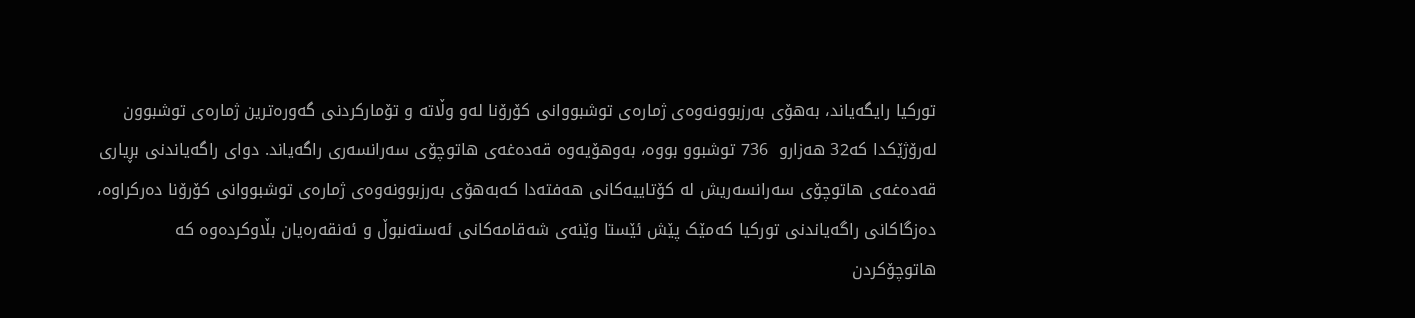تورکیا رایگه‌یاند، به‌هۆى به‌رزبوونه‌وه‌ى ژماره‌ى توشبووانى کۆرۆنا له‌و وڵاته‌ و تۆمارکردنى گه‌وره‌ترین ژماره‌ى توشبوون له‌رۆژێکدا که‌32 هه‌زارو  736 توشبوو بووه‌، به‌وهۆیه‌وه‌ قه‌ده‌غه‌ى هاتوچۆى سه‌رانسه‌رى راگه‌یاند. دواى راگه‌یاندنى بڕیارى قه‌ده‌غه‌ى هاتوچۆى سه‌رانسه‌ریش له‌ کۆتاییه‌کانى هه‌فته‌دا که‌به‌هۆى به‌رزبوونه‌وه‌ى ژماره‌ى توشبووانى کۆرۆنا ده‌رکراوه‌، ده‌زگاکانى راگه‌یاندنى تورکیا که‌مێک پێش ئێستا وێنه‌ى شه‌قامه‌کانى ئه‌سته‌نبوڵ و ئه‌نقه‌ره‌یان بڵاوکرده‌وه‌ که‌ هاتوچۆکردن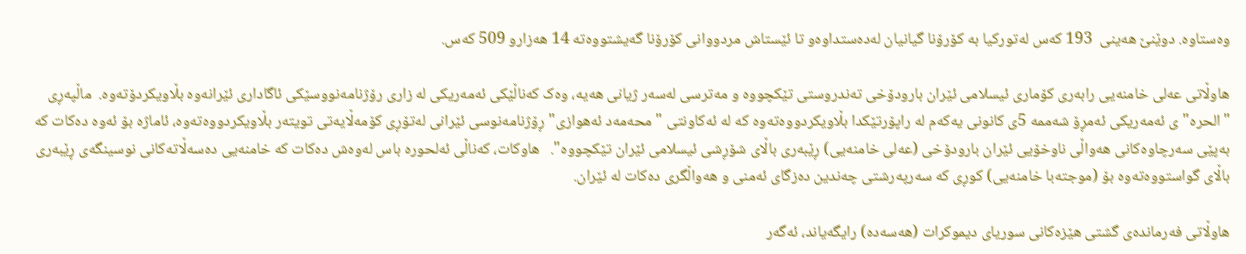وه‌ستاوه‌. دوێنێ هه‌ینى  193 که‌س له‌تورکیا به‌ کۆرۆنا گیانیان له‌ده‌ستداوه‌و تا ئێستاش مردووانى کۆرۆنا گه‌یشتووه‌ته‌ 14 هه‌زارو 509 که‌س.

هاوڵاتى ‌عه‌لى خامنه‌یى رابه‌رى کۆمارى ئیسلامى ئێران بارودۆخى ته‌ندروستى تێکچووه‌ و مه‌ترسى له‌سه‌ر ژیانى هه‌یه‌، وه‌ک که‌ناڵێکى ئه‌مه‌ریکى له‌ زارى رۆژنامه‌نووسێکى ئاگادارى ئێرانه‌وه‌ بڵاویکردۆته‌وه‌.  ماڵپه‌ڕى "الحره‌"ى ئه‌مه‌ریکى ئه‌مڕۆ شه‌ممه‌ 5ى کانونى یه‌که‌م له‌ راپۆرتێکدا بڵاویکردووه‌ته‌وه‌ که‌ له‌ ئه‌کاونتى " محه‌مه‌د ئه‌هوازی" ڕۆژنامه‌نوسى ئێرانى له‌تۆڕى کۆمه‌ڵایه‌تى تویته‌ر بڵاویکردووه‌ته‌وه‌، ئاماژه‌ بۆ ئه‌وه‌ ده‌کات که‌ به‌پێى سه‌رچاوه‌کانى هه‌واڵى ناوخۆیى ئێران بارودۆخى (عه‌لى خامنه‌یی) ڕێبه‌رى باڵاى شۆڕشى ئیسلامى ئێران تێکچووه‌".   هاوکات، که‌ناڵى ئه‌لحوره‌ باس له‌وه‌ش ده‌کات که‌ خامنه‌یى ده‌سه‌ڵاته‌کانى نوسینگه‌ى ڕێبه‌رى باڵاى گواستووه‌ته‌وه‌ بۆ (موجته‌با خامنه‌یی) کوڕى که‌ سه‌رپه‌رشتى چه‌ندین ده‌زگاى ئه‌منى و هه‌واڵگرى ده‌کات له‌ ئێران.

هاوڵاتى فه‌رمانده‌ى گشتى هێزه‌کانى سوریاى دیموکرات (هه‌سه‌ده‌) رایگه‌یاند، ئه‌گه‌ر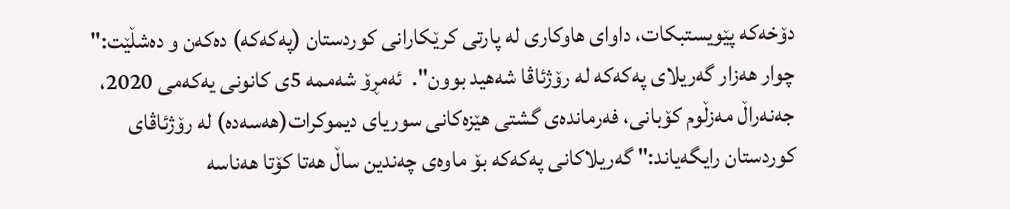دۆخه‌که‌ پێویستبکات، داواى هاوکارى له‌ پارتى کرێکارانى کوردستان (په‌که‌که‌) ده‌که‌ن و ده‌شڵێت:" چوار هه‌زار گه‌ریلاى په‌که‌که‌ له‌ رۆژئاڤا شه‌هید بوون".  ئه‌مڕۆ شه‌ممه‌ 5ى کانونى یه‌که‌مى 2020، جه‌نه‌راڵ مه‌زڵوم کۆبانی، فه‌رمانده‌ى گشتى هێزه‌کانى سوریاى دیموکرات(هه‌سه‌ده‌) له‌ رۆژئاڤاى کوردستان رایگه‌یاند:" گه‌ریلاکانى په‌که‌که‌ بۆ ماوه‌ى چه‌ندین ساڵ هه‌تا کۆتا هه‌ناسه‌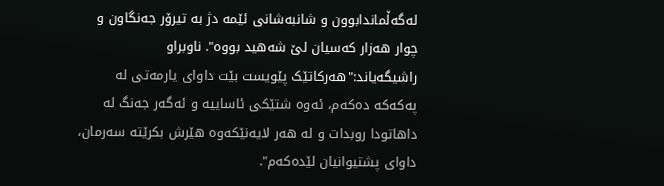له‌گه‌ڵماندابوون و شانبه‌شانى ئێمه‌ دژ به‌ تیرۆر جه‌نگاون و چوار هه‌زار که‌سیان لێ شه‌هید بووه‌". ناوبراو راشیگه‌یاند:"هه‌رکاتێک پێویست بێت داواى یارمه‌تى له‌ په‌که‌که‌ ده‌که‌م، ئه‌وه‌ شتێکى ئاساییه‌ و ئه‌گه‌ر جه‌نگ له‌ داهاتودا روبدات و له‌ هه‌ر لایه‌نێکه‌وه‌ هێرش بکرێته‌ سه‌رمان، داواى پشتیوانیان لێده‌که‌م".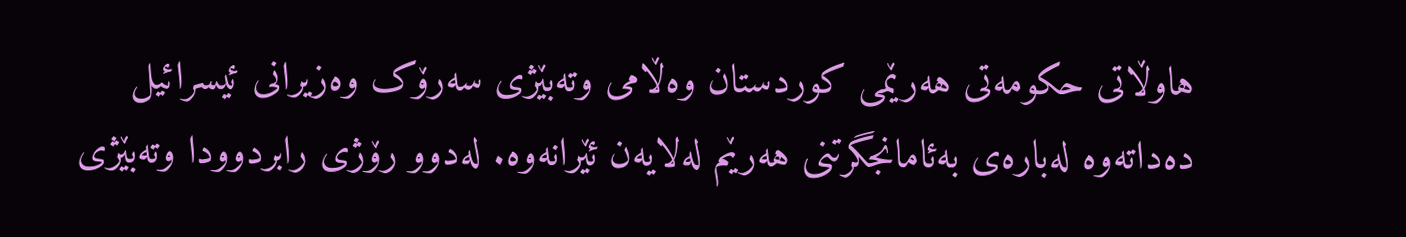هاوڵاتى حکومه‌تى هه‌رێمى کوردستان وه‌ڵامى وته‌بێژى سه‌رۆک وه‌زیرانى ئیسرائیل ده‌داته‌وه‌ له‌باره‌ى به‌ئامانجگرتنى هه‌رێم له‌لایه‌ن ئێرانه‌وه‌. له‌دوو رۆژى رابردوودا وته‌بێژى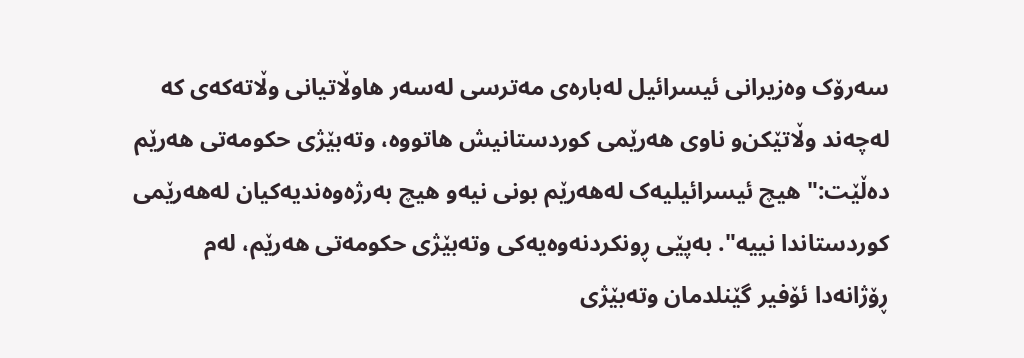سه‌رۆک وه‌زیرانى ئیسرائیل له‌باره‌ى مه‌ترسى له‌سه‌ر هاوڵاتیانى وڵاته‌که‌ى که‌ له‌چه‌ند وڵاتێکن‌و ناوى هه‌رێمى کوردستانیش هاتووه‌، وته‌بێژى حکومه‌تى هه‌رێم ده‌ڵێت:" هیچ ئیسرائیلیه‌ک له‌هه‌رێم بونى نیه‌و هیچ به‌رژه‌وه‌ندیه‌کیان له‌هه‌رێمى کوردستاندا نییه‌". به‌پێى ڕونکردنه‌وه‌یه‌کى وته‌بێژى حکومه‌تى هه‌رێم، له‌م ڕۆژانه‌دا ئۆفیر گێنلدمان وته‌بێژى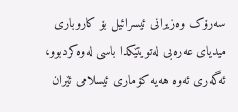سه‌رۆک وه‌زیرانى ئیسرائیل بۆ کاروبارى میدیاى عه‌ره‌بى له‌تویتێکدا باسى له‌وه‌کردبوو، ئه‌گه‌رى ئه‌وه‌ هه‌یه‌ کۆمارى ئیسلامى ئێران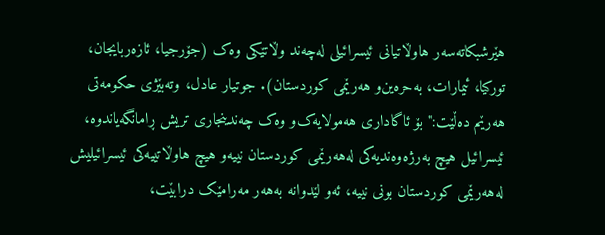هێرشبکاته‌سه‌ر هاوڵاتیانى ئیسرائیلى له‌چه‌ند وڵاتێکى وه‌ک (جۆرجیا، ئازه‌ربایجان، تورکیا، ئیمارات، به‌حره‌ین‌و هه‌رێمى کوردستان). جوتیار عادل، وته‌بێژى حکومه‌تى هه‌رێم ده‌ڵێت:"بۆ ئاگادارى هه‌مولایه‌ک‌و وه‌ک چه‌ندینجارى تریش ڕامانگه‌یاندوه‌، ئیسرائیل هیچ به‌رژه‌وه‌ندیه‌کى له‌هه‌رێمى کوردستان نییه‌و هیچ هاوڵاتییه‌کى ئیسرائیلیش له‌هه‌رێمى کوردستان بونى نییه‌، ئه‌و لێدوانه‌ به‌هه‌ر مه‌رامێک درابێت،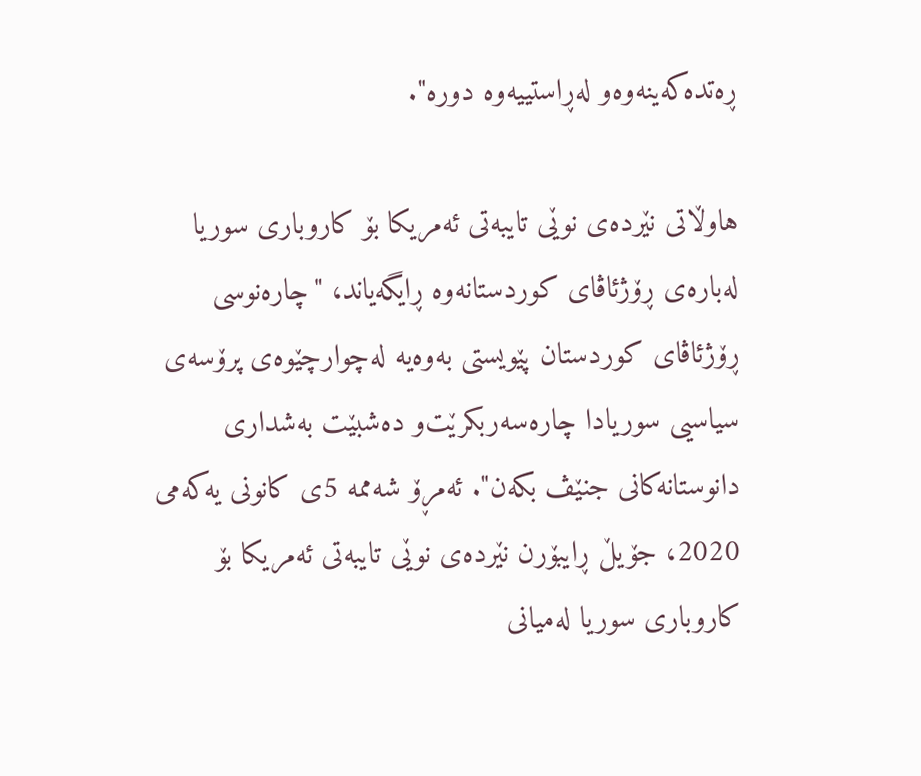ڕه‌تده‌که‌ینه‌وه‌و له‌ڕاستییه‌وه‌ دوره‌".

هاوڵاتى نێرده‌ى نوێى تایبه‌تى ئه‌مریکا بۆ کاروبارى سوریا له‌باره‌ى ڕۆژئاڤاى کوردستانه‌وه‌ ڕایگه‌یاند، "چاره‌نوسى ڕۆژئاڤاى کوردستان پێویستى به‌وه‌یه‌ له‌چوارچێوه‌ى پرۆسه‌ى سیاسیى سوریادا چاره‌سه‌ربکرێت‌و ده‌شبێت به‌شدارى دانوستانه‌کانى جنێڤ بکه‌ن". ئه‌مڕۆ شه‌ممه‌ 5ى کانونى یه‌که‌مى 2020، جۆیڵ ڕایبۆرن نێرده‌ى نوێى تایبه‌تى ئه‌مریکا بۆ کاروبارى سوریا له‌میانى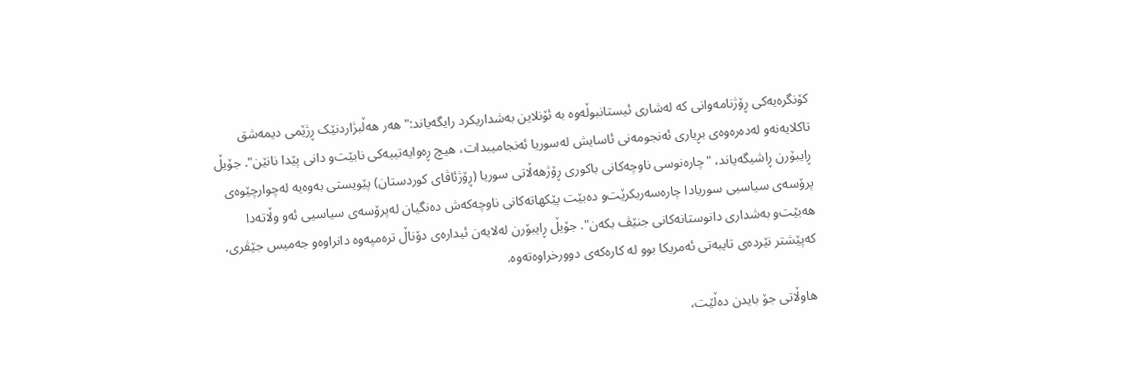کۆنگره‌یه‌کى ڕۆژنامه‌وانى که‌ له‌شارى ئیستانبوڵه‌وه‌ به‌ ئۆنلاین به‌شداریکرد رایگه‌یاند:" هه‌ر هه‌ڵبژاردنێک ڕژێمى دیمه‌شق تاکلایه‌نه‌و له‌ده‌ره‌وه‌ى بڕیارى ئه‌نجومه‌نى ئاسایش له‌سوریا ئه‌نجامیبدات، هیچ ڕه‌وایه‌تییه‌کى نابێت‌و دانى پێدا نانێن". جۆیڵ ڕایبۆرن ڕاشیگه‌یاند، "چاره‌نوسى ناوچه‌کانى باکورى ڕۆژهه‌ڵاتى سوریا (ڕۆژئاڤاى کوردستان) پێویستى به‌وه‌یه‌ له‌چوارچێوه‌ى پرۆسه‌ى سیاسیى سوریادا چاره‌سه‌ربکرێت‌و ده‌بێت پێکهاته‌کانى ناوچه‌که‌ش ده‌نگیان له‌پرۆسه‌ى سیاسیى ئه‌و وڵاته‌دا هه‌بێت‌و به‌شدارى دانوستانه‌کانى جنێڤ بکه‌ن". جۆیڵ ڕایبۆرن له‌لایه‌ن ئیداره‌ى دۆناڵ تره‌مپه‌وه‌ دانراوه‌و جه‌میس جێڤرى، که‌پێشتر نێرده‌ى تایبه‌تى ئه‌مریکا بوو له‌ کاره‌که‌ى دوورخراوه‌ته‌وه‌.

 هاوڵاتى جۆ بایدن ده‌ڵێت،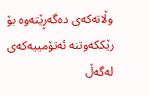وڵاته‌که‌ی ده‌گه‌ڕێته‌وه‌ بۆ رێککه‌وتنه‌ ئه‌تۆمییه‌که‌ى له‌گه‌ڵ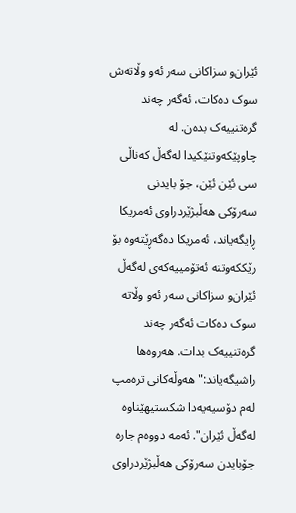ئێران‌و سزاکانى سه‌ر ئه‌و وڵاته‌ش سوک ده‌کات، ئه‌گه‌ر چه‌ند گره‌تنییه‌ک بده‌ن. له‌ چاوپێکه‌وتنێکیدا له‌گه‌ڵ که‌ناڵى سى ئێن ئێن، جۆ بایدنى سه‌رۆکى هه‌ڵبژێردراوى ئه‌مریکا ڕایگه‌یاند، ئه‌مریکا ده‌گه‌ڕێته‌وه‌ بۆ رێککه‌وتنه‌ ئه‌تۆمییه‌که‌ى له‌گه‌ڵ ئێران‌و سزاکانى سه‌ر ئه‌و وڵاته‌ سوک ده‌کات ئه‌گه‌ر چه‌ند گره‌تنییه‌ک بدات. هه‌روه‌ها راشیگه‌یاند:" هه‌وڵه‌کانى تره‌مپ له‌م دۆسیه‌یه‌دا شکستیهێناوه‌ له‌گه‌ڵ ئێران". ئه‌مه‌ دووه‌م جاره‌ جۆبایدن سه‌رۆکى هه‌ڵبژێردراوى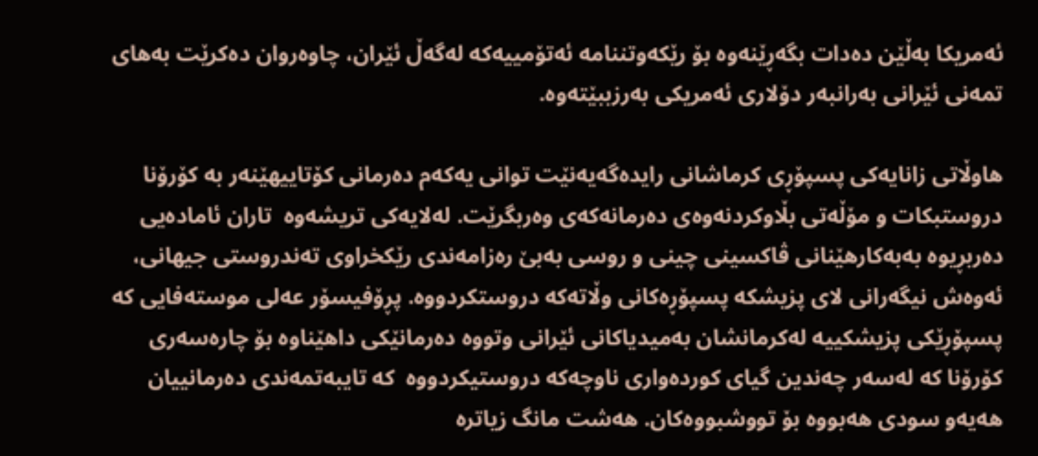ئه‌مریکا به‌ڵێن ده‌دات بگه‌ڕێنه‌وه‌ بۆ رێکه‌وتننامه‌ ئه‌تۆمییه‌که‌ له‌گه‌ڵ ئێران، چاوه‌روان ده‌کرێت به‌هاى تمه‌نى ئێرانى به‌رانبه‌ر دۆلارى ئه‌مریکى به‌رزببێته‌وه‌.

هاوڵاتى زانایەکی پسپۆڕی کرماشانی رایدەگەیەنێت توانی یەکەم دەرمانی کۆتاییهێنەر بە کۆرۆنا دروستبکات و مۆڵەتی بڵاوکردنەوەی دەرمانەکەی وەربگرێت. لەلایەکی تریشەوە  تاران ئامادەیی دەربڕیوە بەبەکارهێنانی ڤاکسینی چینی و روسی بەبێ رەزامەندی رێکخراوی تەندروستی جیهانی، ئەوەش نیگەرانی لای پزیشکە پسپۆڕەکانی وڵاتەکە دروستکردووە. پڕۆفیسۆر عەلی موستەفایی کە پسپۆڕێکی پزیشکییە لەکرمانشان بەمیدیاکانی ئێرانی وتووە دەرمانێکی داهێناوە بۆ چارەسەری کۆرۆنا کە لەسەر چەندین گیای کوردەواری ناوچەکە دروستیکردووە  کە تایبەتمەندی دەرمانییان هەیەو سودی هەبووە بۆ تووشبووەکان. هەشت مانگ زیاترە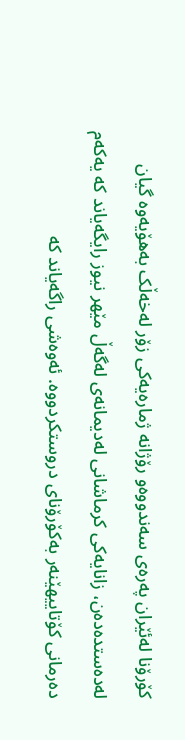کۆرۆنا لەئێران پەرەی سەندووەو رۆژانە ژمارەیەکی زۆر لەخەڵک بەهۆیەوە گیان لەدەستدەدەن، زانایەکی کرماشانی لەدیمانەی لەگەڵ مێهر نیوز رایگەیاند کە یەکەم دەرمانی کۆتاییهێنەر بەکۆرۆنای دروستکردووە. ئەوەشی راگەیاند کە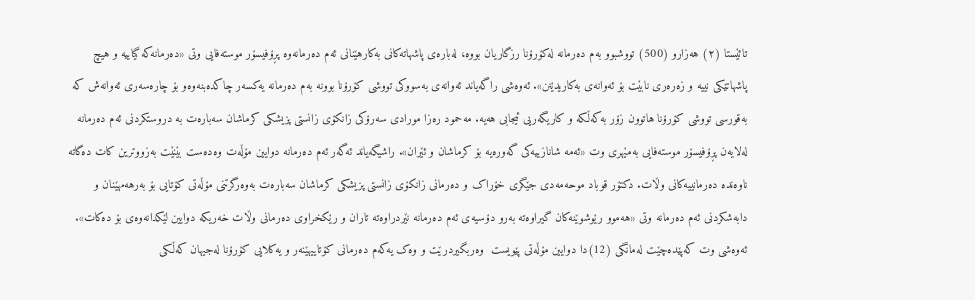تائێستا (٢) هەزارو (500) تووشبوو بەم دەرمانە لەکۆرۆنا رزگاریان بووە، لەبارەی پاشهاتەکانی بەکارهێنانی ئەم دەرمانەوە پڕۆفیسۆر موستەفایی وتی «دەرمانەکە گیاییە و هیچ پاشهاتێکی نییە و زەرەری نابێت بۆ ئەوانەی بەکاریدێنن». ئەوەشی راگەیاند ئەوانەی بەسووکی تووشی کۆرۆنا بوونە بەم دەرمانە یەکسەر چاکدەبنەوەو بۆ چارەسەری ئەوانەش کە بەقورسی تووشی کۆرۆنا هاتوون زۆر بەکەڵکە و کاریگەریی ئیجابی هەیە. مەحمود رەزا مورادی سەرۆکی زانکۆی زانستی پزیشکی کرماشان سەبارەت بە دروستکردنی ئەم دەرمانە لەلایەن پڕۆفیسۆر موستەفایی بەمێهری وت «ئەمە شانازییەکی گەورەیە بۆ کرماشان و ئێران». راشیگەیاند ئەگەر ئەم دەرمانە دوایین مۆڵەت وەدەست بێنێت بەزووترین کات دەگاتە ناوەندە دەرمانییەکانی وڵات. دکتۆر قوباد موحەمەدی جێگری خۆراک و دەرمانی زانکۆی زانستی پزیشکی کرماشان سەبارەت بەوەرگرتنی مۆڵەتی کۆتایی بۆ بەرهەمهێنان و دابەشکردنی ئەم دەرمانە وتی «هەموو رێوشوێنەکان گیراوەتە بەرو دۆسیەی ئەم دەرمانە نێردراوەتە تاران و رێکخراوی دەرمانی وڵات خەریکە دوایین لێکدانەوەی بۆ دەکات». ئەوەشی وت کەپێدەچێت لەمانگی (12)دا دوایین مۆڵەتی پێویست  وەربگیردرێت و وەک یەکەم دەرمانی کۆتاییهێنەر و یەکلایی کۆرۆنا لەجیهان کەڵکی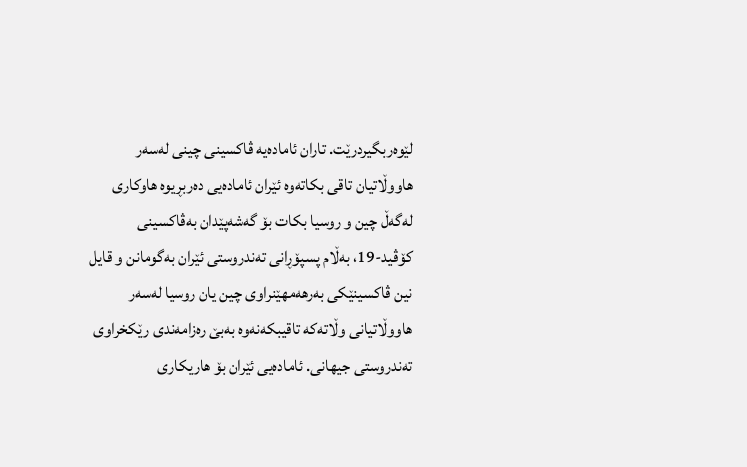لێوەربگیردرێت. تاران ئامادەیە ڤاکسینی چینی لەسەر هاووڵاتیان تاقی بکاتەوە ئێران ئامادەیی دەربڕیوە هاوکاری لەگەڵ چین و روسیا بکات بۆ گەشەپێدان بەڤاکسینی کۆڤید-19، بەڵام پسپۆڕانی تەندروستی ئێران بەگومانن و قایل نین ڤاکسینێکی بەرهەمهێنراوی چین یان روسیا لەسەر هاووڵاتیانی وڵاتەکە تاقیبکەنەوە بەبێ رەزامەندی رێکخراوی تەندروستی جیهانی. ئامادەیی ئێران بۆ هاریکاری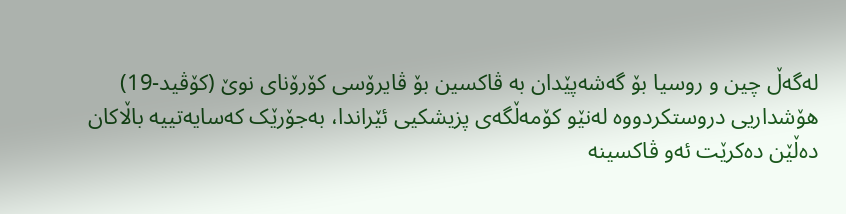لەگەڵ چین و روسیا بۆ گەشەپێدان بە ڤاکسین بۆ ڤایرۆسی کۆرۆنای نوێ (کۆڤید-19) هۆشداریی دروستکردووە لەنێو کۆمەڵگەی پزیشکیی ئێراندا، بەجۆرێک کەسایەتییە باڵاکان دەڵێن دەکرێت ئەو ڤاکسینە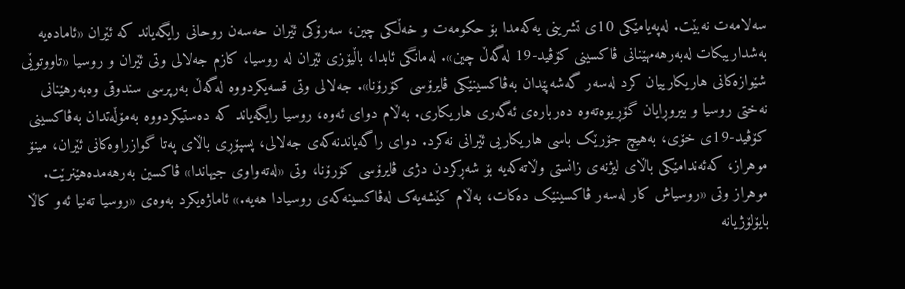سەلامەت نەبێت. لەپەیامێکی 10ی تشرینی یەکەمدا بۆ حکومەت و خەڵکی چین، سەرۆکی ئێران حەسەن روحانی رایگەیاند که‌ ئێران «ئامادەیه‌ بەشداریبکات لەبەرهەمهێنانی ڤاکسینی کۆڤید-19 لەگەڵ چین». لەمانگی ئابدا، باڵیۆزی ئێران له‌ روسیا، کازم جەلالی وتی ئێران و روسیا «تاووتوێی شێوازەکانی هاریکارییان کرد لەسەر گەشەپێدان بەڤاکسینێکی ڤایرۆسی کۆرۆنا». جەلالی وتی قسەیکردووە لەگەڵ بەرپرسی سندوقی وەبەرهێنانی نەختی روسیا و بیروڕایان گۆڕیوەتەوە دەربارەی ئەگەری هاریکاری. بەڵام دوای ئەوە، روسیا رایگەیاند کە دەستیکردووە بەمۆڵەتدان بەڤاکسینی کۆڤید-19ی خۆی، بەهیچ جۆرێک باسی هاریکاریی ئێرانی نەکرد. دوای راگەیاندنەکەی جەلالی، پسپۆڕی باڵای پەتا گوازراوەکانی ئێران، مینۆ موهراز، کەئەندامێکی باڵای لیژنەی زانستی وڵاتەکەیە بۆ شەڕکردن دژی ڤایرۆسی کۆرۆنا، وتی «لەتەواوی جیهاندا» ڤاکسین بەرهەمدەهێنرێت. موهراز وتی «روسیاش کار لەسەر ڤاکسینێک دەکات، بەڵام کێشەیەک لەڤاکسینەکەی روسیادا هەیە.» ئاماژەیکرد بەوەی «روسیا تەنیا ئەو کاڵا بایۆلۆژیانە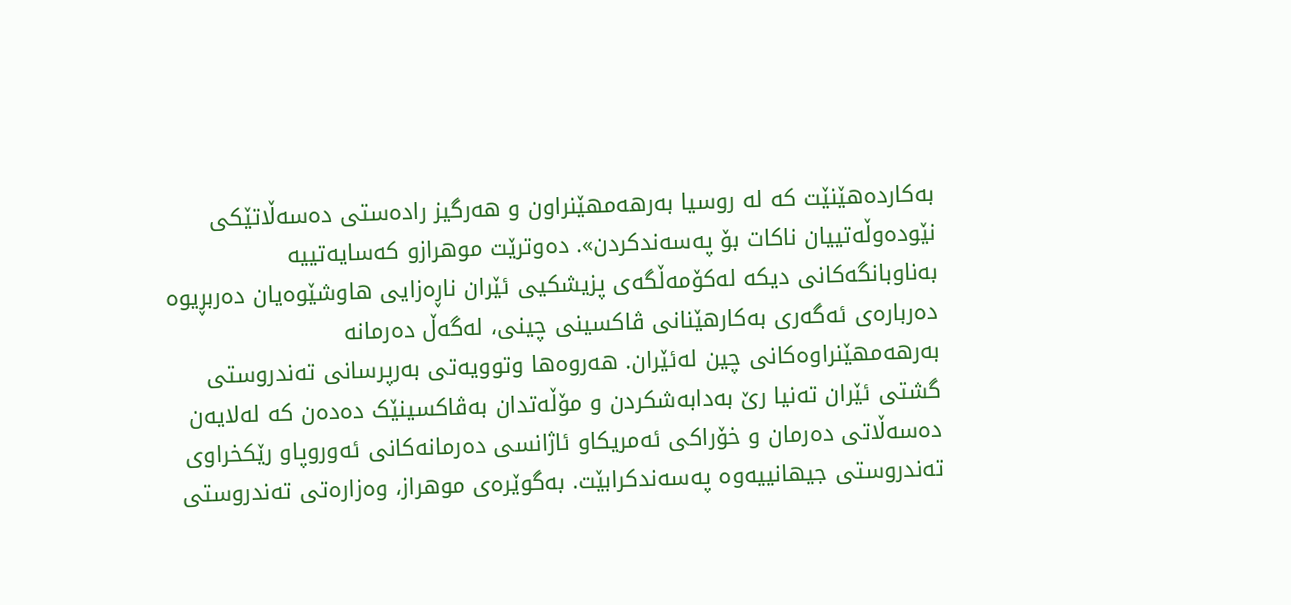بەکاردەهێنێت کە لە روسیا بەرهەمهێنراون و هەرگیز رادەستی دەسەڵاتێکی نێودەوڵەتییان ناکات بۆ پەسەندکردن». دەوترێت موهرازو کەسایەتییە بەناوبانگەکانی دیکە لەکۆمەڵگەی پزیشکیی ئێران ناڕەزایی هاوشێوەیان ده‌ربڕیوه‌ دەربارەی ئەگەری بەکارهێنانی ڤاکسینی چینی، لەگەڵ دەرمانە بەرهەمهێنراوەکانی چین لەئێران. هەروەها وتوویەتی بەرپرسانی تەندروستی گشتی ئێران تەنیا رێ بەدابەشکردن و مۆڵەتدان بەڤاکسینێک دەدەن کە لەلایەن دەسەڵاتی دەرمان و خۆراکی ئەمریکاو ئاژانسی دەرمانەکانی ئەوروپاو رێکخراوی تەندروستی جیهانییەوە پەسەندکرابێت. بەگوێرەی موهراز، وەزارەتی تەندروستی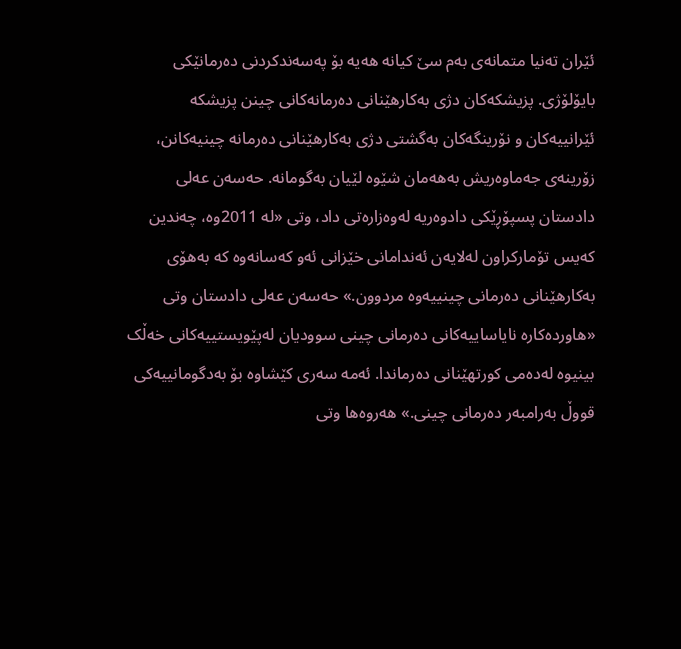ئێران تەنیا متمانەی بەم سێ کیانە هەیە بۆ پەسەندکردنی دەرمانێکی بایۆلۆژی. پزیشکەکان دژی بەکارهێنانی دەرمانەکانی چینن پزیشکە ئێرانییەکان و نۆرینگەکان بەگشتی دژی بەکارهێنانی دەرمانە چینیەکانن، زۆرینەی جەماوەریش بەهەمان شێوە لێیان بەگومانە. حەسەن عەلی دادستان پسپۆڕێکی دادوەریە لەوەزارەتی داد، وتی «لە 2011وە، چەندین کەیس تۆمارکراون لەلایەن ئەندامانی خێزانی ئەو کەسانەوە کە بەهۆی بەکارهێنانی دەرمانی چینییەوە مردوون.» حەسەن عەلی دادستان وتی «هاوردەکارە نایاساییەکانی دەرمانی چینی سوودیان لەپێویستییەکانی خەڵک بینیوە لەدەمی کورتهێنانی دەرماندا. ئەمە سەری کێشاوە بۆ بەدگومانییەکی قووڵ بەرامبەر دەرمانی چینی.» هەروەها وتی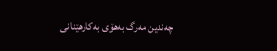چەندین مەرگ بەهۆی بەکارهێنانی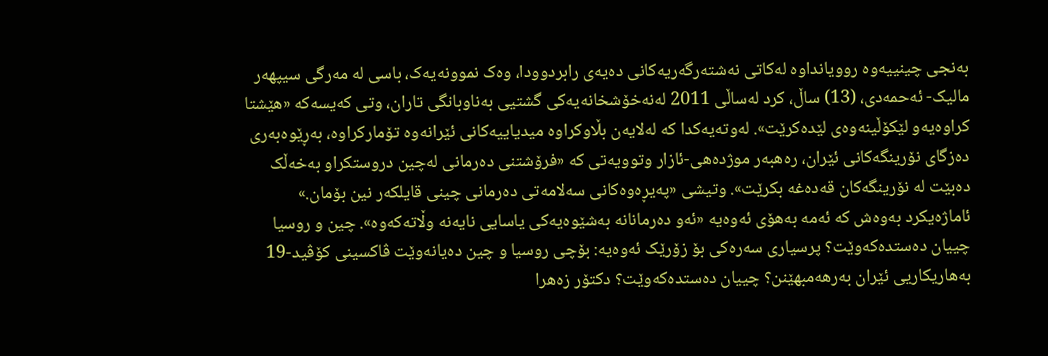بەنجی چینییەوە روویانداوه‌ لەکاتی نەشتەرگەریەکانی دەیەی رابردوودا، وەک نموونەیەک، باسی لە مەرگی سیپهەر مالیک- ئەحمەدی، (13) ساڵ، کرد لەساڵی 2011 لەنەخۆشخانەیەکی گشتیی به‌ناوبانگی تاران، وتی کەیسەکە «هێشتا کراوەیەو لێکۆڵینەوەی لێدەکرێت». لەوتەیەکدا کە لەلایەن بڵاوکراوە میدیاییەکانی ئێرانەوە تۆمارکراوە، بەڕێوەبەری دەزگای نۆرینگەکانی ئێران، رەهبەر موژدەهی-ئازار وتوویەتی کە «فرۆشتنی دەرمانی لەچین دروستکراو بەخەڵک دەبێت لە نۆرینگەکان قەدەغە بکرێت». وتیشی «پەیڕەوەکانی سەلامەتی دەرمانی چینی قایلکەر نین بۆمان.» ئاماژەیکرد بەوەش که‌ ئەمە بەهۆی ئەوەیە «ئەو دەرمانانە بەشێوەیەکی یاسایی نایەنە وڵاتەکەوە». چین و روسیا چییان دەستدەکەوێت؟ پرسیاری سەرەکی بۆ زۆرێک ئەوەیە: بۆچی روسیا و چین دەیانەوێت ڤاکسینی کۆڤید-19 بەهاریکاریی ئێران بەرهەمبهێنن؟ چییان دەستدەکەوێت؟ دکتۆر زەهرا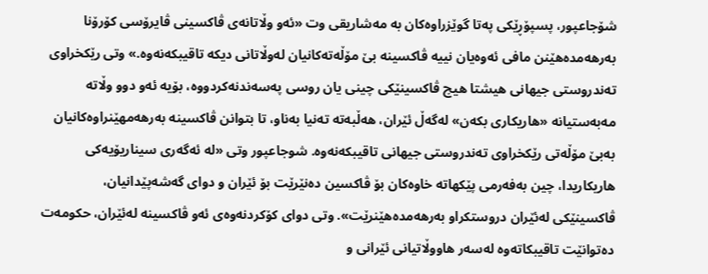شۆجاعپور، پسپۆڕێکی پەتا گوێزراوەکان بە مەشاریقی وت «ئەو وڵاتانەی ڤاکسینی ڤایرۆسی کۆرۆنا بەرهەمدەهێنن مافی ئەوەیان نییە ڤاکسینە بێ مۆڵەتەکانیان لەوڵاتانی دیکە تاقیبکەنەوە.» وتی رێکخراوی تەندروستی جیهانی هیشتا هیچ ڤاکسینێکی چینی یان روسی په‌سه‌ندنەکردووە، بۆیە ئەو دوو وڵاتە مەبەستیانە «هاریکاری بکه‌ن» لەگەڵ ئێران، هەڵبەتە تەنیا بەناو، تا بتوانن ڤاکسینە بەرهەمهێنراوەکانیان بەبێ مۆڵەتی رێکخراوی تەندروستی جیهانی تاقیبکەنەوە. شوجاعپور وتی «لە ئەگەری سیناریۆیه‌کی هاریکاریدا، چین بەفەرمی پێکهاتە خاوەکان بۆ ڤاکسین دەنێرێت بۆ ئێران و دوای گەشەپێدانیان، ڤاکسینێکی لەئێران دروستکراو بەرهەمدەهێنرێت». وتی دوای کۆکردنەوەی ئەو ڤاکسینە لەئێران، حکومەت دەتوانێت تاقیبکاته‌وه‌ لەسەر هاووڵاتیانی ئێرانی و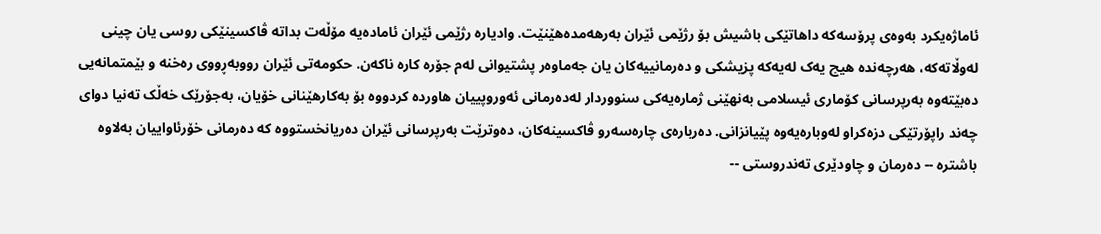ئاماژەیکرد بەوەی پرۆسەکە داهاتێکی باشیش بۆ رژێمی ئێران بەرهەمدەهێنێت. وادیارە رژێمی ئێران ئامادەیە مۆڵەت بداتە ڤاکسینێکی روسی یان چینی لەوڵاتەکە، هەرچەندە هیچ یەک لەیەکە پزیشکی و ده‌رمانییه‌کان یان جەماوەر پشتیوانی لەم جۆرە کارە ناکەن. حکومەتی ئێران رووبه‌ڕووی رەخنە و بێمتمانەیی دەبێتەوە بەرپرسانی کۆماری ئیسلامی بەنهێنی ژمارەیەکی سنووردار لەدەرمانی ئەوروپییان هاوردە کردووە بۆ بەکارهێنانی خۆیان، بەجۆرێک خەڵک تەنیا دوای چەند راپۆرتێکی دزەکراو لەوبارەیەوە پێیانزانی. دەربارەی چارەسەرو ڤاکسینەکان، دەوترێت بەرپرسانی ئێران دەریانخستووە کە دەرمانی خۆرئاواییان بەلاوە باشترە -- دەرمان و چاودێری تەندروستی --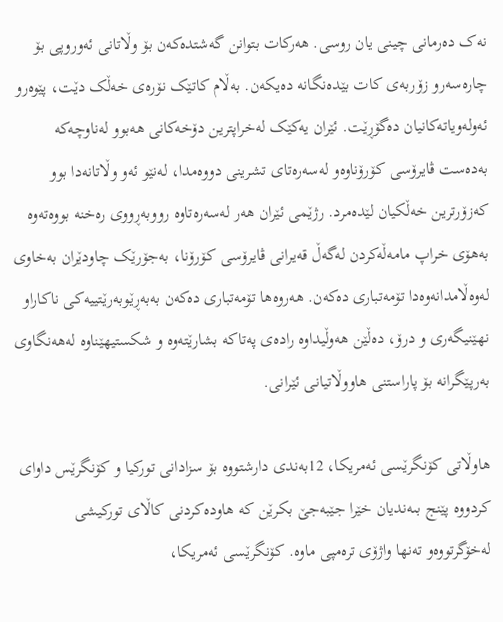نەک دەرمانی چینی یان روسی. هەرکات بتوانن گەشتدەکەن بۆ وڵاتانی ئەوروپی بۆ چارەسەرو زۆربەی کات بێدەنگانە دەیکەن. بەڵام کاتێک نۆرەی خەڵک دێت، پێوەرو ئەولەویاتەکانیان دەگۆڕێت. ئێران یەکێک لەخراپترین دۆخەکانی هەبوو لەناوچەکە بەدەست ڤایرۆسی کۆرۆناوەو لەسەرەتای تشرینی دووەمدا، لەنێو ئەو وڵاتانەدا بوو کەزۆرترین خەڵکیان لێدەمرد. رژێمی ئێران هەر لەسەرەتاوە رووبەڕووی رەخنە بووەتەوە بەهۆی خراپ مامەڵەکردن لەگەڵ قەیرانی ڤایرۆسی کۆرۆنا، بەجۆرێک چاودێران بەخاوی لەوەڵامدانەوەدا تۆمەتباری دەکەن. هەروەها تۆمەتباری دەکەن بەبەڕێوبەرێتییه‌کی ناکاراو نهێنیگه‌ری و درۆ، دەڵێن هەوڵیداوە رادەی پەتاکە بشارێتەوە و شکستیهێناوە لەهەنگاوی بەرپێگرانە بۆ پاراستنی هاووڵاتیانی ئێرانی.

هاوڵاتى ‌کۆنگرێسى ئه‌مریکا، 12به‌ندى دارشتووه‌ بۆ سزادانى تورکیا و کۆنگرێس داواى کردووه‌ پێنج بىه‌ندیان خێرا جێبه‌جێ بکرێن که‌ هاوده‌کردنى کاڵاى تورکیشى له‌خۆگرتووه‌و ته‌نها واژۆى تره‌مپى ماوه‌. کۆنگرێسى ئه‌مریکا،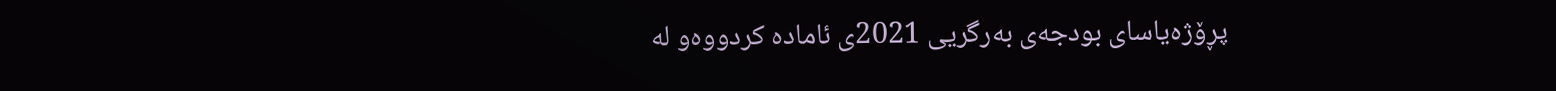پڕۆژه‌یاساى بودجه‌ى به‌رگریى 2021ى ئاماده‌ کردووه‌و له‌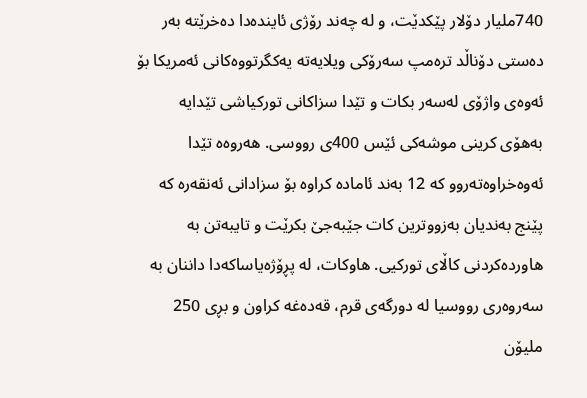740ملیار دۆلار پێکدێت، و له‌ چه‌ند رۆژى ئاینده‌دا ده‌خرێته‌ به‌ر ده‌ستى دۆناڵد تره‌مپ سه‌رۆکى ویلایه‌ته‌ یه‌کگرتووه‌کانى ئه‌مریکا بۆ ئه‌وه‌ى واژۆى له‌سه‌ر بکات و تێدا سزاکانى تورکیاشى تێدایه‌ به‌هۆى کرینى موشه‌کى ئێس 400ى رووسى. هه‌روه‌ه تێدا ئه‌وه‌خراوه‌ته‌روو که‌ 12 به‌ند ئاماده‌ کراوه‌ بۆ سزادانى ئه‌نقه‌ره‌ که‌ پێنج به‌ندیان به‌زووترین کات جێبه‌جێ بکرێت و تایبه‌تن به‌ هاورده‌کردنى کاڵاى تورکیی. هاوکات، له‌ پڕۆژه‌یاساکه‌دا داننان به‌ سه‌روه‌رى رووسیا له‌ دورگه‌ى قرم، قه‌ده‌غه‌ کراون و بڕى 250 ملیۆن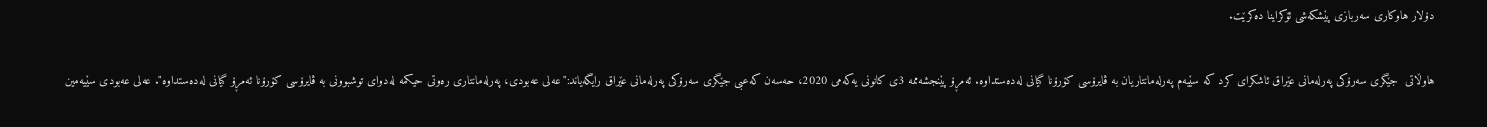دۆلار هاوکارى سه‌ربازى پێشکه‌شى ئۆکراینا ده‌کرێت.

هاوڵاتى ‌ جێگرى سه‌رۆکى په‌رله‌مانى عێراق ئاشکراى کرد که‌ سێیه‌م په‌رله‌مانتاریان به‌ ڤایرۆسى کۆرۆنا گیانى له‌ده‌ستداوه‌. ئه‌مڕۆ پێنجشه‌ممه‌ 3ى کانونى یه‌که‌مى 2020، حه‌سه‌ن که‌عبى جێگرى سه‌رۆکى په‌رله‌مانى عێراق رایگه‌یاند:"عه‌لى عه‌بودى، په‌رله‌مانتارى ره‌وتى حیکمه‌ له‌دواى توشبوونى به‌ ڤایرۆسى کۆرۆنا ئه‌مڕۆ گیانى له‌ده‌ستداوه‌". عه‌لى عه‌بودى سێیه‌مین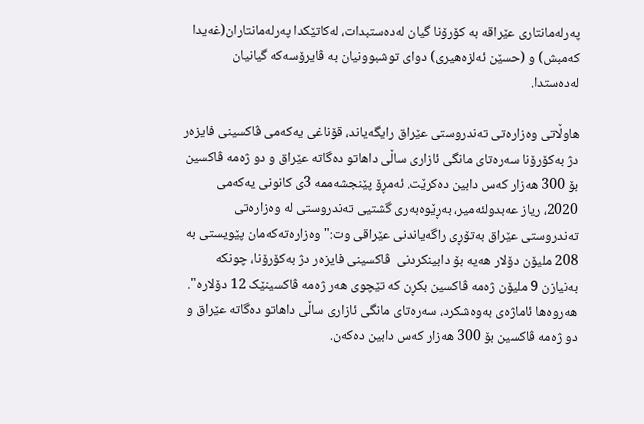په‌رله‌مانتارى عێراقه‌ به‌ کۆرۆنا گیان له‌ده‌ستبدات، له‌کاتێکدا په‌رله‌مانتاران(غه‌یدا که‌مبش) و (حسێن ئه‌لزه‌هیرى) دواى توشبوونیان به‌ ڤایرۆسه‌که‌ گیانیان له‌ده‌ستدا.

هاوڵاتى وه‌زاره‌تى ته‌ندروستى عێراق رایگه‌یاند، قۆناغى یه‌که‌مى ڤاکسینى فایزه‌ر دژ به‌کۆرۆنا سه‌ره‌تاى مانگى ئازارى ساڵى داهاتو ده‌گاته‌ عێراق و دو ژه‌مه‌ ڤاکسین بۆ 300 هه‌زار که‌س دابین ده‌کرێت. ئه‌مڕۆ پێنجشه‌ممه‌ 3ى کانونى یه‌که‌مى 2020، ریاز عه‌بدولئه‌میر، به‌ڕێوه‌به‌رى گشتیى ته‌ندروستى له‌ وه‌زاره‌تى ته‌ندروستى عێراق به‌تۆڕى راگه‌یاندنى عێراقى وت:" وه‌زاره‌ته‌که‌مان پێویستى به‌ 208 ملیۆن دۆلار هه‌یه‌ بۆ دابینکردنى  ڤاکسینى فایزه‌ر دژ به‌کۆرۆنا، چونکه‌ به‌نیازن 9 ملیۆن ژه‌مه‌ ڤاکسین بکڕن که‌ تێچوى هه‌ر ژه‌مه‌ ڤاکسینێک 12 دۆلاره‌". هه‌روه‌ها ئاماژه‌ى به‌وه‌شکرد، سه‌ره‌تاى مانگى ئازارى ساڵى داهاتو ده‌گاته‌ عێراق و دو ژه‌مه‌ ڤاکسین بۆ 300 هه‌زار که‌س دابین ده‌که‌ن.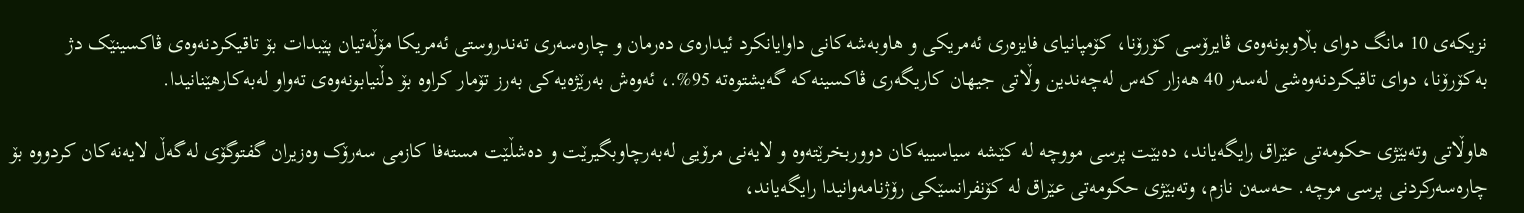نزیکه‌ى 10 مانگ دواى بڵاوبونه‌وه‌ى ڤایرۆسى کۆرۆنا، کۆمپانیاى فایزه‌رى ئه‌مریکى و هاوبه‌شه‌کانى داوایانکرد ئیداره‌ى ده‌رمان و چاره‌سه‌رى ته‌ندروستى ئه‌مریکا مۆڵه‌تیان پێبدات بۆ تاقیکردنه‌وه‌ى ڤاکسینێک دژ به‌کۆرۆنا، دواى تاقیکردنه‌وه‌شى له‌سه‌ر 40 هه‌زار که‌س له‌چه‌ندین وڵاتى جیهان کاریگه‌رى ڤاکسینه‌که‌ گه‌یشتوه‌ته‌ 95%.، ئه‌وه‌ش به‌رێژه‌یه‌کى به‌رز تۆمار کراوه‌ بۆ دڵنیابونه‌وه‌ى ته‌واو له‌به‌کارهێنانیدا.

هاوڵاتى وته‌بێژى حکومه‌تى عێراق رایگه‌یاند، ده‌بێت پرسى مووچه‌ له‌ کێشه‌ سیاسییه‌کان دووربخرێته‌وه‌ و لایه‌نى مرۆیى له‌به‌رچاوبگیرێت و ده‌شڵێت مسته‌فا کازمى سه‌رۆک وه‌زیران گفتوگۆى له‌گه‌ڵ لایه‌نه‌کان کردووه‌ بۆ چاره‌سه‌رکردنى پرسى موچه‌. حه‌سه‌ن نازم، وته‌بێژى حکومه‌تى عێراق له‌ کۆنفرانسێکى رۆژنامه‌وانیدا رایگه‌یاند،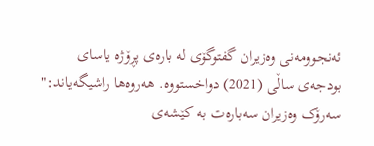ئه‌نجوومه‌نى وه‌زیران گفتوگۆى له‌ باره‌ى پڕۆژه‌ یاساى بودجه‌ى ساڵى (2021) دواخستووه‌. هه‌روه‌ها راشیگه‌یاند:" سه‌رۆک وه‌زیران سه‌باره‌ت به‌ کێشه‌ى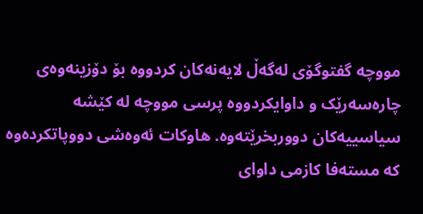مووچه‌ گفتوگۆى له‌گه‌ڵ لایه‌نه‌کان کردووه‌ بۆ دۆزینه‌وه‌ى چاره‌سه‌رێک و داوایکردووه‌ پرسى مووچه‌ له‌ کێشه‌ سیاسییه‌کان دووربخرێته‌وه‌. هاوکات ئه‌وه‌شى دووپاتکرده‌وه‌ که‌ مسته‌فا کازمى داواى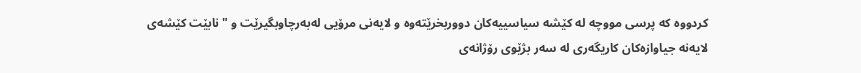کردووه‌ که‌ پرسى مووچه‌ له‌ کێشه‌ سیاسییه‌کان دووربخرێته‌وه‌ و لایه‌نى مرۆیى له‌به‌رچاوبگیرێت و "نابێت کێشه‌ى لایه‌نه‌ جیاوازه‌کان کاریگه‌رى له‌ سه‌ر بژێوى رۆژانه‌ى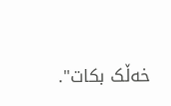خه‌ڵک بکات".